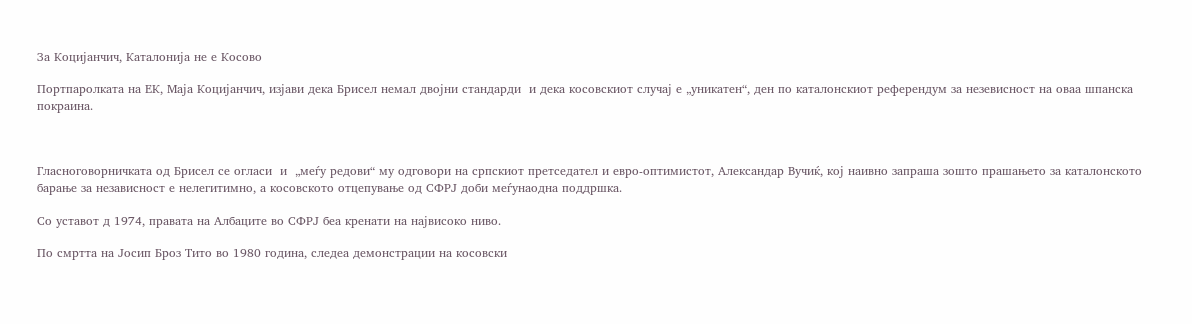За Коцијанчич, Каталонија не е Косово

Портпаролката на ЕК, Маја Коцијанчич, изјави дека Брисел немал двојни стандарди  и дека косовскиот случај е „уникатен“, ден по каталонскиот референдум за незевисност на оваа шпанска покраина.



Гласноговорничката од Брисел се огласи  и  „меѓу редови“ му одговори на српскиот претседател и евро-оптимистот, Александар Вучиќ, кој наивно запраша зошто прашањето за каталонското барање за независност е нелегитимно, а косовското отцепување од СФРЈ доби меѓунаодна поддршка.

Со уставот д 1974, правата на Албаците во СФРЈ беа кренати на највисоко ниво.

По смртта на Јосип Броз Тито во 1980 година, следеа демонстрации на косовски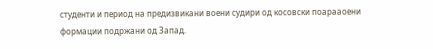студенти и период на предизвикани воени судири од косовски поарааоени формации подржани од Запад.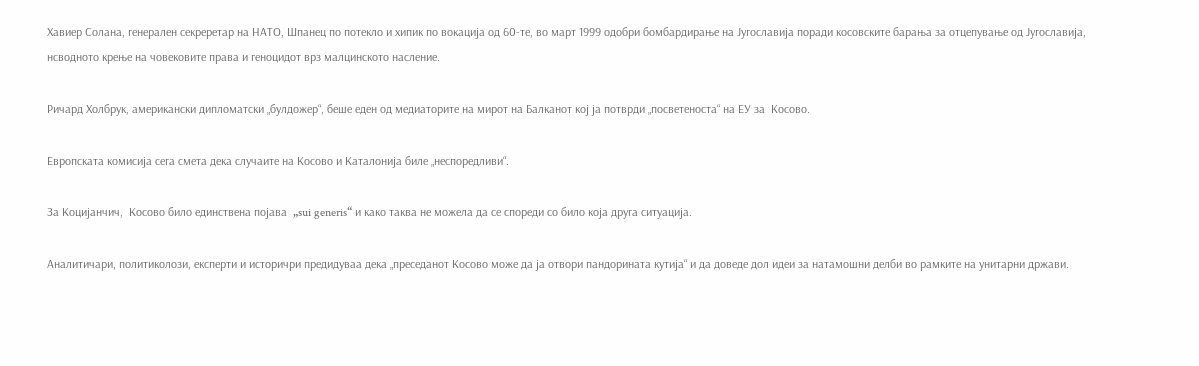Хавиер Солана, генерален секреретар на НАТО, Шпанец по потекло и хипик по вокација од 60-те, во март 1999 одобри бомбардирање на Југославија поради косовските барања за отцепување од Југославија, нсводното крење на човековите права и геноцидот врз малцинското насление.

Ричард Холбрук, американски дипломатски „булдожер“, беше еден од медиаторите на мирот на Балканот кој ја потврди „посветеноста“ на ЕУ за  Косово.

Европската комисија сега смета дека случаите на Косово и Каталонија биле „неспоредливи“.

За Коцијанчич,  Косово било единствена појава  „sui generis“ и како таква не можела да се спореди со било која друга ситуација.

Аналитичари, политиколози, експерти и историчри предидуваа дека „преседанот Косово може да ја отвори пандорината кутија“ и да доведе дол идеи за натамошни делби во рамките на унитарни држави.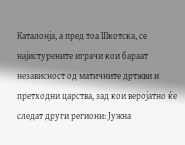Каталонја, а пред тоа Шкотска, се најистурените играчи кои бараат независност од матичните дртжви и претходни царства, зад кои веројатно ќе следат други региони: Јужна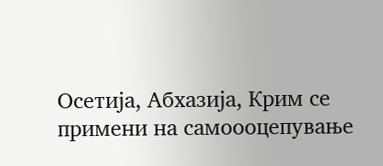Осетија, Абхазија, Крим се примени на самоооцепување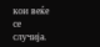кои веќе се случија.